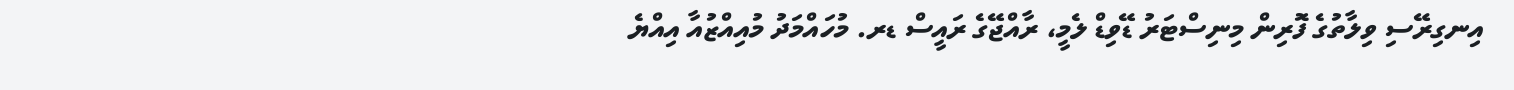އިނގިރޭސި ވިލާތުގެ ފޮރިން މިނިސްޓަރު ޑޭވިޑް ލެމީ، ރާއްޖޭގެ ރައީސް ޑރ. މުހައްމަދު މުއިއްޒުއާ އިއްޔެ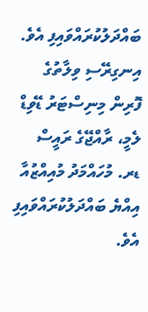ބައްދަލުކުރައްވައިފި އެވެ.
އިނގިރޭސި ވިލާތުގެ ފޮރިން މިނިސްޓަރު ޑޭވިޑް ލެމީ، ރާއްޖޭގެ ރައީސް ޑރ. މުހައްމަދު މުއިއްޒުއާ އިއްޔެ ބައްދަލުކުރައްވައިފި އެވެ.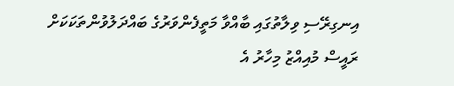އިނގިރޭސި ވިލާތުގައި ބާއްވާ މަތީފެންވަރުގެ ބައްދަލުވުންތަކަކަށް ރައީސް މުއިއްޒު މިހާރު އެ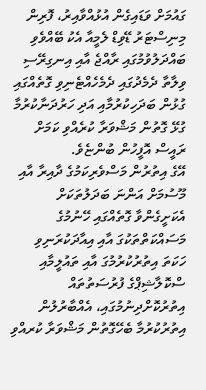ގައުމަށް ވަޑައިގެން އުޅުއްވާއިރު، ފޮރިން މިނިސްޓަރު ޑޭވިޑް ލެމީއާ އެކު ބޭއްވެވި ބައްދަލުވުމުގައި ރާއްޖެ އާއި އިނގިރޭސި ވިލާތާ ދެމެދުގައި ދެމެހެއްޓެނިވި ގޮތެއްގައި ގުޅުން ބަދަހިކުރުމާއި އަދި ހަރުދަނާކުރުމާ ގުޅޭ ގޮތުން މަޝްވަރާ ކުރެއްވި ކަމަށް ރައީސް އޮފީހުން ބުންޏެވެ.
އޭގެ އިތުރުން މަސްވެރިކަމުގެ ދާއިރާ އާއި މޫސުމަށް އަންނަ ބަދަލުތަކަށް އެކަށީގެންވާ ގޮތެއްގައި ހޭނުމުގެ މަސައްކަތްތަކުގަ އާއި އިއާދަކުރަނިވި ހަކަތަ އިތުރުކުރުމުގަ އާއި ތައުލީމާއި ސްކޮލާޝިޕްގެ ފުރުސަތުތައް އިތުރުކޮށްދިނުމުގައި، އެއްބާރުލުން އިތުރުކުރުމާ ބެހޭގޮތުން މަޝްވަރާ ކުރއްވި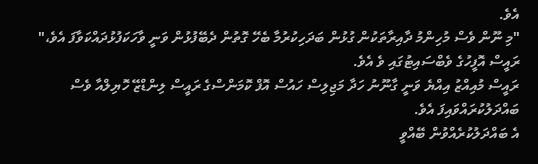އެވެ.
"މި ނޫން ވެސް މުހިންމު ދާއިރާތަކުން ގުޅުން ބަދަހިކުރުމާ ބެހޭ ގޮތުން ދެބޭފުޅުން ވަނީ ވާހަކަފުޅުދައްކަވާފަ އެވެ،" ރައީސް އޮފީހުގެ ވެބްސައިޓުގައި ވެ އެވެ.
ރައީސް މުއިއްޒު އިއްޔެ ވަނީ ގާނޫނު ހަދާ މަޖިލިސް ހައުސް އޮފް ކޮމަންސްގެ ރައީސް ލިންޑްޒޭ ހޮޔިލްއާ ވެސް ބައްދަލުކުރައްވައިފަ އެވެ.
އެ ބައްދަލުކުރެއްވުން ބޭއްވީ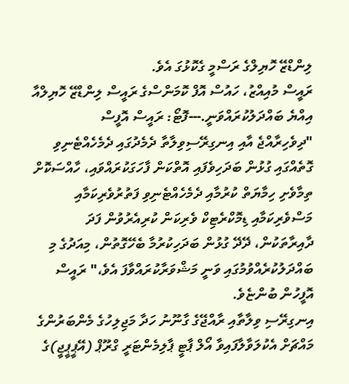ލިންޑްޒޭ ހޮޔިލްގެ ރަސްމީ ގެކޮޅުގަ އެވެ.
ރައީސް މުއިއްޒު، ހައުސް އޮފް ކޮމަންސްގެ ރައީސް ލިންޑްޒޭ ހޮޔިލްއާ އިއްޔެ ބައްދަލުކުރައްވަނީ.---ފޮޓޯ: ރައީސް އޮފީސް
"ދިވެހިރާއްޖެ އާއި އިނގިރޭސިވިލާތާ ދެމެދުގައި ދެމެހެއްޓެނިވި ގޮތެއްގައި ގުޅުން ބަދަހިވެފައި އޮތްކަން ފާހަގަކުރައްވައި، ހާއްސަކޮށް ތިމާވެށި ހިމާޔަތް ކުރުމާއި ދެމެހެއްޓެނިވި ފަތުރުވެރިކަމާއި މަސްވެރިކަމާއި ޑިމޮކްރެޓިކް ވެރިކަން ކުރިއެރުވުން ފަދަ ދާއިރާތަކުން، ދޭދޭ ގުޅުން ބަދަހިކުރުމާ ބެހޭގޮތުން، މިއަދުގެ މި ބައްދަލުކުރެއްވުމުގައި ވަނީ މަޝްވަރާކުރައްވާފަ އެވެ،" ރައީސް އޮފީހުން ބުންޏެވެ.
އިނގިރޭސި ވިލާތާއި ރާއްޖޭގެ ގާނޫނު ހަދާ މަޖިލިހުގެ މެންބަރުންގެ މައްޗަށް އެކުލަވާލާފައިވާ އޯލް ޕާޓީ ޕާލިމެންޓަރީ ގްރޫޕް (އޭޕީޕީޖީ)ގެ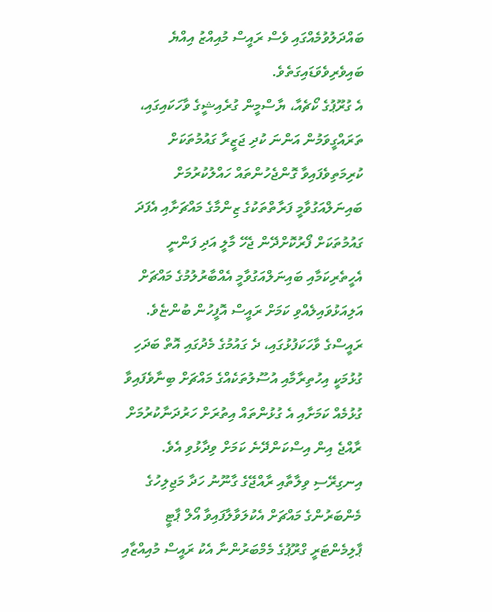ބައްދަލުވުމެއްގައި ވެސް ރައީސް މުއިއްޒު އިއްޔެ ބައިވެރިވެވަޑައިގަތެވެ.
އެ ގުރޫޕުގެ ކޯޗެއާ، ޔާސްމީން ގުރެއިޝީގެ ވާހަކައިގައި، ތަރައްގީވަމުން އަންނަ ކުދި ޖަޒީރާ ގައުމުތަކަށް ކުރިމަތިވެފައިވާ ގޮންޖެހުންތައް ހައްލުކުރުމަށް ބައިނަލްއަގުވާމީ ފަރާތްތަކުގެ ޒިންމާގެ މައްޗަށާއި އެފަދަ ގައުމުތަކަށް ފޯރުކޮށްދޭން ޖެހޭ މާލީ އަދި ފަންނީ އެހީތެރިކަމާއި ބައިނަލްއަގުވާމީ އެއްބާރުލުމުގެ މައްޗަށް އަލިއަޅުވައިލެއްވި ކަމަށް ރައީސް އޮފީހުން ބުންޏެވެ.
ރައީސްގެ ވާހަކަފުޅުގައި، ދެ ގައުމުގެ މެދުގައި އޮތް ބަދަހި ގުޅުމަކީ އިހުތިރާމާއި އުސޫލުތަކެއްގެ މައްޗަށް ބިނާވެފައިވާ ގުޅުމެއް ކަމަށާއި އެ ގުޅުންތައް އިތުރަށް ހަރުދަނާކުރުމަށް ރާއްޖެ އިން އިސްކަންދޭނެ ކަމަށް ވިދާޅުވި އެވެ.
އިނގިރޭސި ވިލާތާއި ރާއްޖޭގެ ގާނޫނު ހަދާ މަޖިލިހުގެ މެންބަރުންގެ މައްޗަށް އެކުލަވާލާފައިވާ އޯލް ޕާޓީ ޕާލިމެންޓަރީ ގްރޫޕުގެ މެމްބަރުންނާ އެކު ރައީސް މުއިއްޒާއި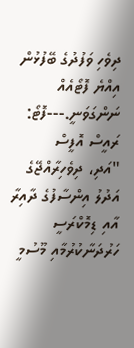ދިވެހި ވަފުދުގެ ބޭފުޅުން އިއްޔެ ފޮޓޯއެއް ނަންގަވަނީ.---ފޮޓޯ: ރައީސް އޮފީސް
"އަދި، ދިވެހިރާއްޖޭގެ އަދުލު އިންސާފުގެ ދާއިރާ އާއި ޑިމޮކްރަސީ ހަރުދަނާކުރުމާއި މޫސުމީ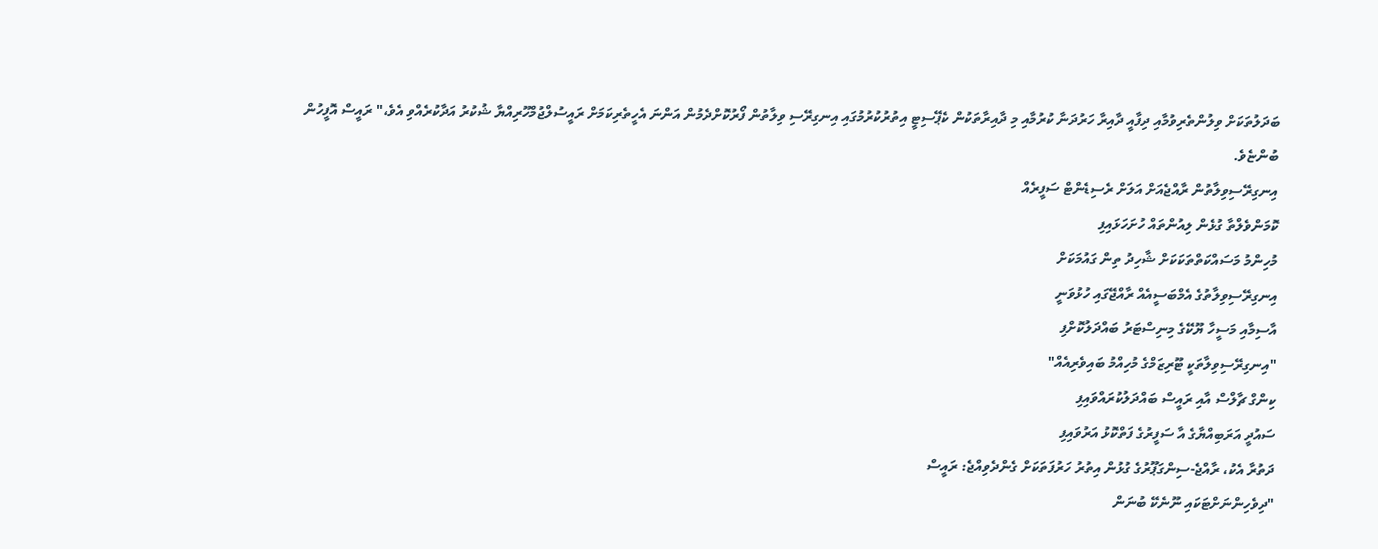ބަދަލުތަކަށް ވިލުންތެރިވުމާއި ދިފާއީ ދާއިރާ ހަރުދަނާ ކުރުމާއި މި ދާއިރާތަކުން ކެޕޭސިޓީ އިތުރުކުރުމުގައި އިނގިރޭސި ވިލާތުން ފޯރުކޮށްދެމުން އަންނަ އެހީތެރިކަމަށް ރައީސުލްޖުމްހޫރިއްޔާ ޝުކުރު އަދާކުރެއްވި އެވެ،" ރައީސް އޮފީހުން ބުންޏެވެ.
އިނގިރޭސިވިލާތުން ރާއްޖެއަށް އަލަށް ރެސިޑެންޓް ސަފީރެއް
ކޮމަންވެލްތާ ގުޅެން ލިއުންތައް ހުށަހަޅައިފި
މުހިންމު މަސައްކަތްތަކަކަށް ޝާހިދު ތިން ގައުމަކަށް
އިނގިރޭސިވިލާތުގެ އެމްބަސީއެއް ރާއްޖޭގައި ހުޅުވަނީ
އާސިމާއި މަސީހާ ޔޫކޭގެ މިނިސްޓަރު ބައްދަލުކޮށްފި
"އިނގިރޭސިވިލާތަކީ ޓޫރިޒަމްގެ މުހިއްމު ބައިވެރިއެއް"
ކިންގް ޗާލްސް އާއި ރައީސް ބައްދަލުކުރައްވައިފި
ސައުދީ އަރަބިއްޔާގެ އާ ސަފީރުގެ ފަތްކޮޅު އަރުވައިފި
ދަތުރާ އެކު، ރާއްޖެ-ސިންގަޕޫރުގެ ގުޅުން އިތުރު ހަރުފަތަކަށް ގެންދެވިއްޖެ: ރައީސް
"ދިވެހިންނަށްޓަކައި ނޫނެކޭ ބުނަން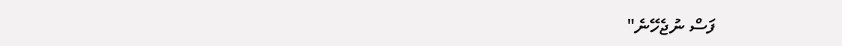ފަސް ނުޖެހޭނެ"